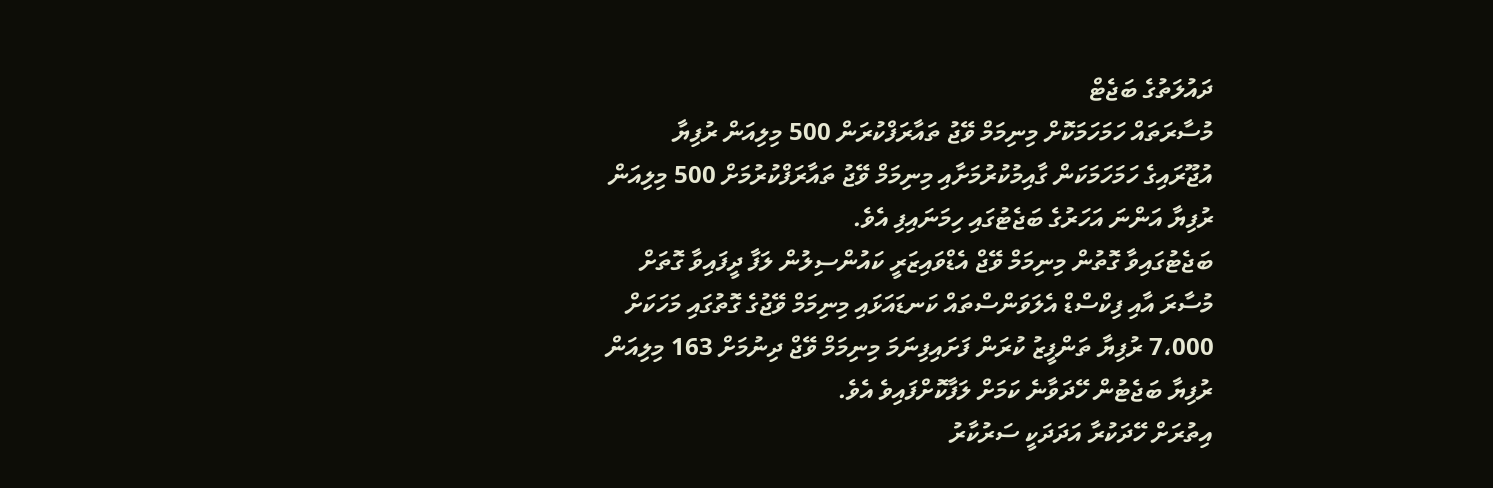ދައުލަތުގެ ބަޖެޓް
މުސާރަތައް ހަމަހަމަކޮށް މިނިމަމް ވޭޖު ތައާރަފްކުރަން 500 މިލިއަން ރުފިޔާ
އުޖޫރައިގެ ހަމަހަމަކަން ގާއިމުކުރުމަށާއި މިނިމަމް ވޭޖު ތައާރަފްކުރުމަށް 500 މިލިއަން ރުފިޔާ އަންނަ އަހަރުގެ ބަޖެޓުގައި ހިމަނައިފި އެވެ.
ބަޖެޓުގައިވާ ގޮތުން މިނިމަމް ވޭޖް އެޑްވައިޒަރީ ކައުންސިލުން ލަފާ ދީފައިވާ ގޮތަށް މުސާރަ އާއި ފިކްސްޑް އެލަވަންސްތައް ކަނޑައަޅައި މިނިމަމް ވޭޖުގެ ގޮތުގައި މަހަކަށް 7،000 ރުފިޔާ ތަންފީޒު ކުރަން ފަށައިފިނަމަ މިނިމަމް ވޭޖް ދިނުމަށް 163 މިލިއަން ރުފިޔާ ބަޖެޓުން ހޭދަވާނެ ކަމަށް ލަފާކޮށްފައިވެ އެވެ.
އިތުރަށް ހޭދަކުރާ އަދަދަކީ ސަރުކާރު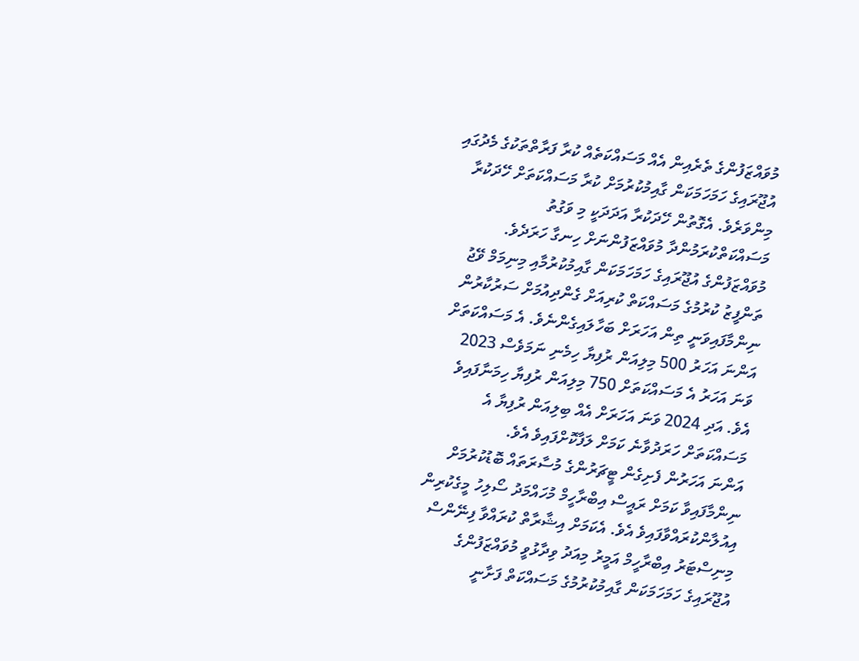މުވައްޒަފުންގެ ތެރެއިން އެއް މަސައްކަތެއް ކުރާ ފަރާތްތަކުގެ މެދުގައި އުޖޫރައިގެ ހަމަހަމަކަން ގާއިމުކުރުމަށް ކުރާ މަސައްކަތަށް ހޭދަކުރާ މިންވަރެވެ. އެގޮތުން ހޭދަކުރާ އަދަދަކީ މި ވަގުތު މަސައްކަތްކުރަމުންދާ މުވައްޒަފުންނަށް ހިނގާ ހަރަދެވެ.
މުވައްޒަފުންގެ އުޖޫރައިގެ ހަމަހަމަކަން ގާއިމުކުރުމާއި މިނިމަމް ވޭޖު ތަންފީޒު ކުރުމުގެ މަސައްކަތް ކުރިއަށް ގެންދިއުމަށް ސަރުކާރުން ނިންމާފައިވަނީ ތިން އަހަރަށް ބަހާލައިގެންނެވެ. އެ މަސައްކަތަށް އަންނަ އަހަރު 500 މިލިއަން ރުފިޔާ ހިމެނި ނަމަވެސް 2023 ވަނަ އަހަރު އެ މަސައްކަތަށް 750 މިލިއަން ރުފިޔާ ހިމަނާފައިވެ އެވެ. އަދި 2024 ވަނަ އަހަރަށް އެއް ބިލިއަން ރުފިޔާ އެ މަސައްކަތަށް ހަރަދުވާނެ ކަމަށް ލަފާކޮށްފައިވެ އެވެ.
އަންނަ އަހަރުން ފެށިގެން ޓީޗަރުންގެ މުސާރަތައް ބޮޑުކުރުމަށް ނިންމާފައިވާ ކަމަށް ރައީސް އިބްރާހީމް މުހައްމަދު ސޯލިހު މީގެކުރިން އިއުލާންކުރައްވާފައިވެ އެވެ. އެކަމަށް އިޝާރާތް ކުރައްވާ ފިނޭންސް މިނިސްޓަރު އިބްރާހީމް އަމީރު މިއަދު ވިދާޅުވީ މުވައްޒަފުންގެ އުޖޫރައިގެ ހަމަހަމަކަން ގާއިމުކުރުމުގެ މަސައްކަތް ފަށާނީ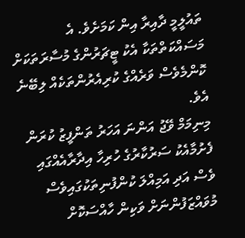ތައުލީމީ ދާއިރާ އިން ކަމަށެވެ. އެ މަސައްކަތްތަކާ އެކު ޓީޗަރުންގެ މުސާރަތަކަށް ކޮންމެވެސް ވަރެއްގެ ކުރިއެރުންތަކެއް ލިބޭނެ އެވެ.
މިނިމަމް ވޭޖު އަންނަ އަހަރު ތަންފީޒު ކުރަން ފެށުމާއެކު ސަރުކާރުގެ ހުރިހާ އިދާރާއެއްގައި ވެސް އަދި އަމިއްލަ ކުންފުނިތަކުގައިވެސް މުވައްޒަފުންނަށް ވަކިން ހާއްސަކޮށް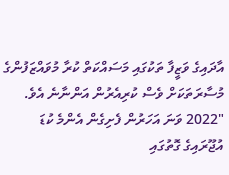އާދައިގެ ވަޒީފާ ތަކުގައި މަސައްކަތް ކުރާ މުވައްޒަފުންގެ މުސާރަތަކަށް ވެސް ކުރިއެރުން އަންނާނެ އެވެ.
"2022 ވަނަ އަހަރުން ފެށިގެން އެންމެ ކުޑަ އުޖޫރައިގެ ގޮތުގައި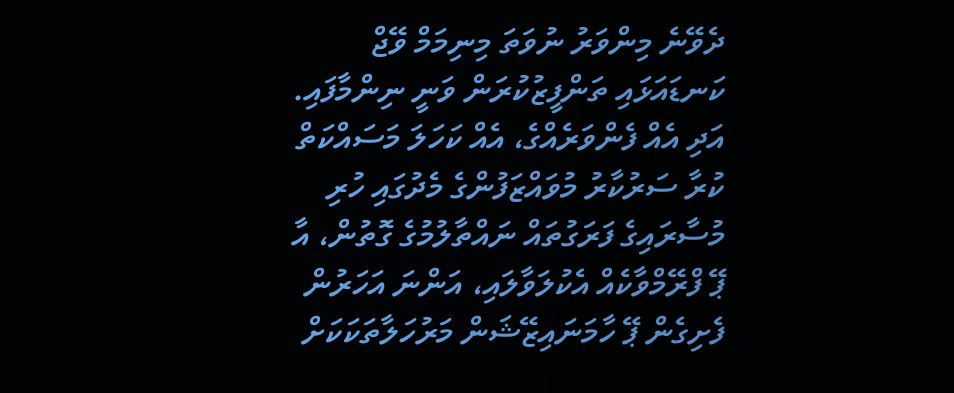ދެވޭނެ މިންވަރު ނުވަތަ މިނިމަމް ވޭޖް ކަނޑައަޅައި ތަންފީޒުކުރަން ވަނީ ނިންމާފައި. އަދި އެއް ފެންވަރެއްގެ، އެއް ކަހަލަ މަސައްކަތް ކުރާ ސަރުކާރު މުވައްޒަފުންގެ މެދުގައި ހުރި މުސާރައިގެ ފަރަގުތައް ނައްތާލުމުގެ ގޮތުން، އާ ޕޭ ފްރޭމްވާކެއް އެކުލަވާލައި، އަންނަ އަހަރުން ފެށިގެން ޕޭ ހާމަނައިޒޭޝަން މަރުހަލާތަކަކަށް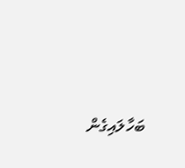ބަހާލައިގެން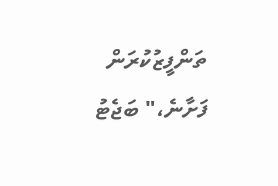ތަންފީޒުކުރަން ފަށާނެ،" ބަޖެޓު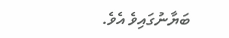ބަޔާނުގައިވެ އެވެ.